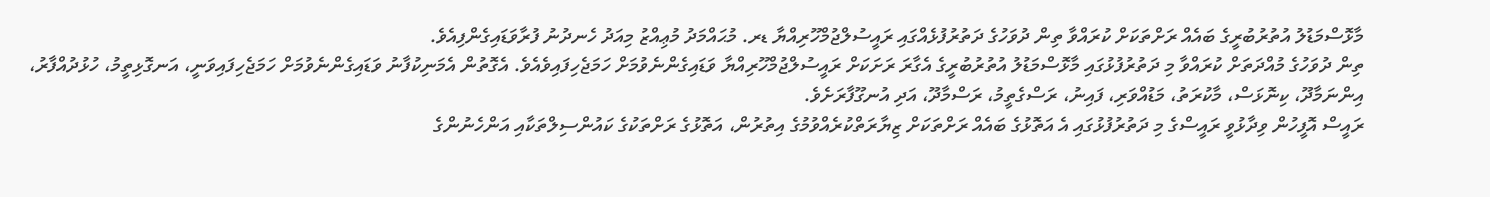މާޅޮސްމަޑުލު އުތުރުބުރީގެ ބައެއް ރަށްތަކަށް ކުރައްވާ ތިން ދުވަހުގެ ދަތުރުފުޅެއްގައި ރައީސުލްޖުމްހޫރިއްޔާ ޑރ. މުޙައްމަދު މުޢިއްޒު މިއަދު ހެނދުނު ފުރާވަޑައިގެންފިއެވެ.
ތިން ދުވަހުގެ މުއްދަތަށް ކުރައްވާ މި ދަތުރުފުޅުގައި މާޅޮސްމަޑުލު އުތުރުބުރީގެ އެގާރަ ރަށަކަށް ރައީސުލްޖުމްހޫރިއްޔާ ވަޑައިގެންނެވުމަށް ހަމަޖެހިފައިވެއެވެ. އެގޮތުން އެމަނިކުފާނު ވަޑައިގެންނެވުމަށް ހަމަޖެހިފައިވަނީ، އަނގޮޅިތީމު، ހުޅުދުއްފާރު، އިންނަމާދޫ، ކިނޮޅަސް، މާކުރަތު، މަޑުއްވަރި، ފައިނު، ރަސްގެތީމު، ރަސްމާދޫ، އަދި އުނގޫފާރަށެވެ.
ރައީސް އޮފީހުން ވިދާޅުވީ ރައީސްގެ މި ދަތުރުފުޅުގައި އެ އަތޮޅުގެ ބައެއް ރަށްތަކަށް ޒިޔާރަތްކުރެއްވުމުގެ އިތުރުން، އަތޮޅުގެ ރަށްތަކުގެ ކައުންސިލްތަކާއި އަންހެނުންގެ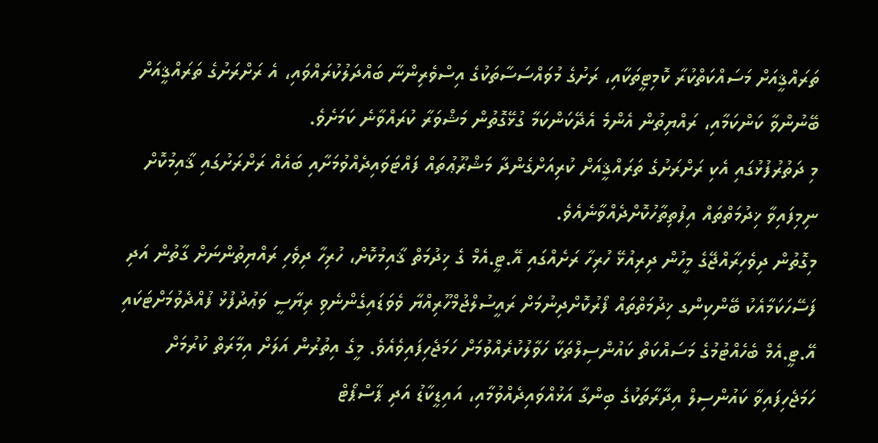ތަރައްޤީއަށް މަސައްކަތްކުރާ ކޮމިޓީތަކާއި، ރަށުގެ މުވައްސަސާތަކުގެ އިސްވެރިންނާ ބައްދަލުކުރައްވައި، އެ ރަށްރަށުގެ ތަރައްޤީއަށް ބޭނުންވާ ކަންކަމާއި، ރައްޔިތުން އެންމެ އެދޭކަންކަމާ ގުޅޭގޮތުން މަޝްވަރާ ކުރައްވާނެ ކަމަށެވެ.
މި ދަތުރުފުޅުގައި އެކި ރަށްރަށުގެ ތަރައްޤީއަށް ކުރިއަށްގެންދާ މަޝްރޫޢުތައް ފައްޓަވައިދެއްވުމަށާއި ބައެއް ރަށްރަށުގައި ޤާއިމުކޮށް ނިމިފައިވާ ޚިދުމަތްތައް އިފުތިތާހުކޮށްދެއްވާނެއެވެ.
މިގޮތުން ދިވެހިރާއްޖޭގެ މީހުން ދިރިއުޅޭ ހުރިހާ ރަށެއްގައި އޭ.ޓީ.އެމް ގެ ޚިދުމަތް ޤާއިމުކޮށް، ހުރިހާ ދިވެހި ރައްޔިތުންނަށް ގާތުން އަދި ފަސޭހަކަމާއެކު ބޭންކިންގ ޚިދުމަތްތައް ފޯރުކޮށްދިނުމަށް ރައީސުލްޖުމްހޫރިއްޔާ ވެވަޑައިގެންނެވި ރިޔާސީ ވަޢުދުފުޅު ފުއްދެވުމަށްޓަކައި އޭ.ޓީ.އެމް ބެހެއްޓުމުގެ މަސައްކަތް ކައުންސިލްތަކާ ހަވާލުކުރެއްވުމަށް ހަމަޖެހިފައިވެއެވެ. މީގެ އިތުރުން އަލަށް އިމާރަތް ކުރުމަށް ހަމަޖެހިފައިވާ ކައުންސިލް އިދާރާތަކުގެ ބިންގާ އަޅުއްވައިދެއްވުމާއި، އައިޑީކާޑު އަދި ޕާސްޕޯޓް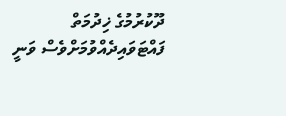ދޫކުރުމުގެ ޚިދުމަތް ފައްޓަވައިދެއްވުމަށްވެސް ވަނީ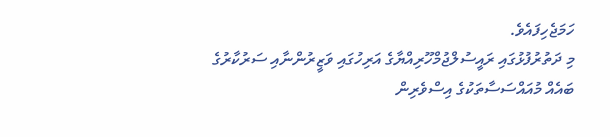ހަމަޖެހިފައެވެ.
މި ދަތުރުފުޅުގައި ރައީސުލްޖުމްހޫރިއްޔާގެ އަރިހުގައި ވަޒީރުންނާއި ސަރުކާރުގެ ބައެއް މުއައްސަސާތަކުގެ އިސްވެރިން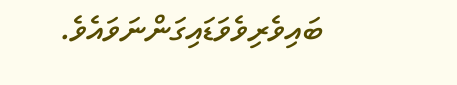ބައިވެރިވެވަޑައިގަންނަވައެވެ.